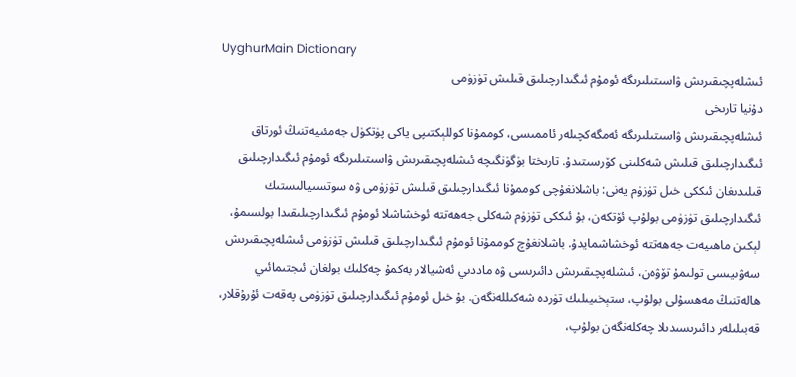UyghurMain Dictionary
ئىشلەپچىقىرىش ۋاسىتىلىرىگە ئومۇم ئىگىدارچىلىق قىلىش تۈزۈمى
دۇنيا تارىخى
ئىشلەپچىقىرىش ۋاسىتىلىرىگە ئەمگەكچىلەر ئاممىسى، كوممۇنا كوللېكتىپى ياكى پۈتكۈل جەمئىيەتنىڭ ئورتاق ئىگىدارچىلىق قىلىش شەكلىنى كۆرسىتىدۇ. تارىختا بۈگۈنگىچە ئىشلەپچىقىرىش ۋاسىتىلىرىگە ئومۇم ئىگىدارچىلىق قىلىدىغان ئىككى خىل تۈزۈم يەنى: باشلانغۇچى كوممۇنا ئىگىدارچىلىق قىلىش تۈزۈمى ۋە سوتسىيالىستىك ئىگىدارچىلىق تۈزۈمى بولۇپ ئۆتكەن، بۇ ئىككى تۈزۈم شەكلى جەھەتتە ئوخشاشلا ئومۇم ئىگىدارچىلىقىدا بولسىمۇ، لېكىن ماھىيەت جەھەتتە ئوخشاشمايدۇ. باشلانغۇچ كوممۇنا ئومۇم ئىگىدارچىلىق قىلىش تۈزۈمى ئىشلەپچىقىرىش سەۋىيىسى تولىمۇ تۆۋەن، ئىشلەپچىقىرىش دائىرىسى ۋە ماددىي ئەشيالار بەكمۇ چەكلىك بولغان ئىجتىمائىي ھالەتنىڭ مەھسۇلى بولۇپ، ستېخىيىلىك تۈردە شەكىللەنگەن. بۇ خىل ئومۇم ئىگىدارچىلىق تۈزۈمى پەقەت ئۇرۇقلار، قەبىلىلەر دائىرىسىدىلا چەكلەنگەن بولۇپ،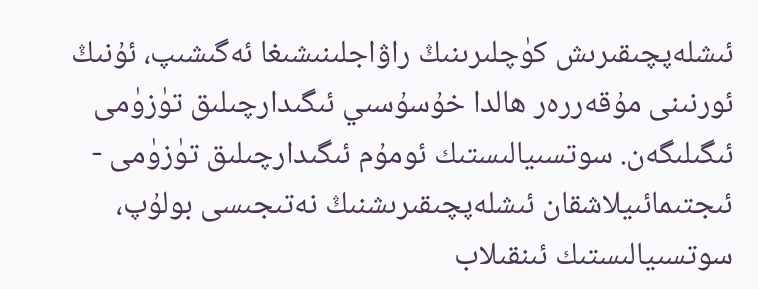ئىشلەپچىقىرىش كۈچلىرىنىڭ راۋاجلىنىشىغا ئەگىشىپ، ئۇنىڭ ئورنىنى مۇقەررەر ھالدا خۇسۇسىي ئىگىدارچىلىق تۈزۈمى ئىگىلىگەن. سوتسىيالىستىك ئومۇم ئىگىدارچىلىق تۈزۈمى - ئىجتىمائىيلاشقان ئىشلەپچىقىرىشنىڭ نەتىجىسى بولۇپ، سوتسىيالىستىك ئىنقىلاب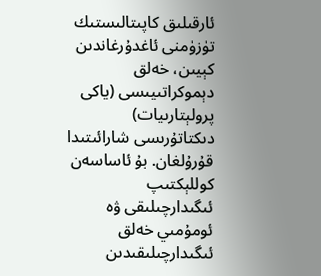ئارقىلىق كاپىتالىستىك تۈزۈمنى ئاغدۇرغاندىن كېيىن، خەلق دېموكراتىيىسى (ياكى پرولېتارىيات) دىكتاتۇرىسى شارائىتىدا قۇرۇلغان. بۇ ئاساسەن كوللېكتىپ ئىگىدارچىلىقى ۋە ئومۇمىي خەلق ئىگىدارچىلىقىدىن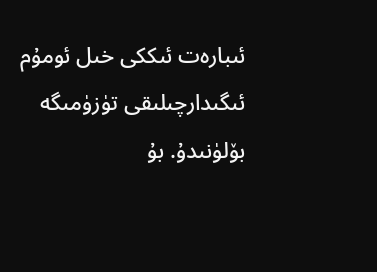ئىبارەت ئىككى خىل ئومۇم ئىگىدارچىلىقى تۈزۈمىگە بۆلۈنىدۇ. بۇ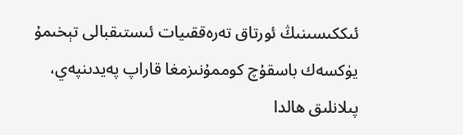ئىككىسىنىڭ ئورتاق تەرەققىيات ئىستىقبالى تېخىمۇ يۈكسەك باسقۇچ كوممۇنىزمغا قاراپ پەيدىنپەي، پىلانلىق ھالدا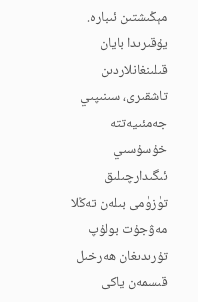مېڭىشتىن ئىبارە. يۇقىرىدا بايان قىلىنغانلاردىن تاشقىرى، سىنىپىي جەمئىيەتتە خۇسۇسىي ئىگىدارچىلىق تۈزۈمى بىلەن تەڭلا مەۋجۇت بولۇپ تۇرىدىغان ھەرخىل قىسمەن ياكى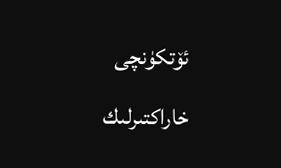ئۆتكۈنچى خاراكتىرلىك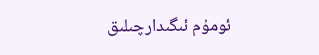ئومۇم ئىگىدارچىلىق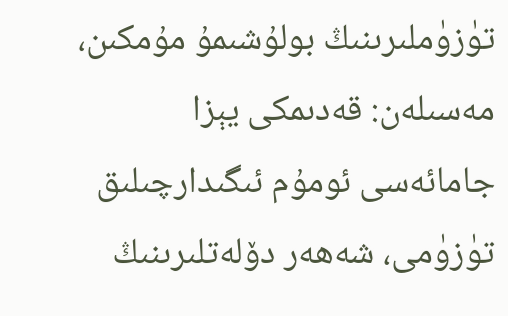تۈزۈملىرىنىڭ بولۇشىمۇ مۇمكىن، مەسىلەن: قەدىمكى يېزا جامائەسى ئومۇم ئىگىدارچىلىق تۈزۈمى، شەھەر دۆلەتلىرىنىڭ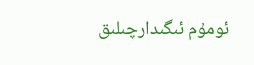ئومۇم ئىگىدارچىلىق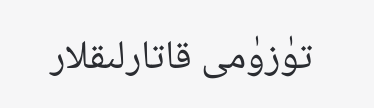تۈزۈمى قاتارلىقلار